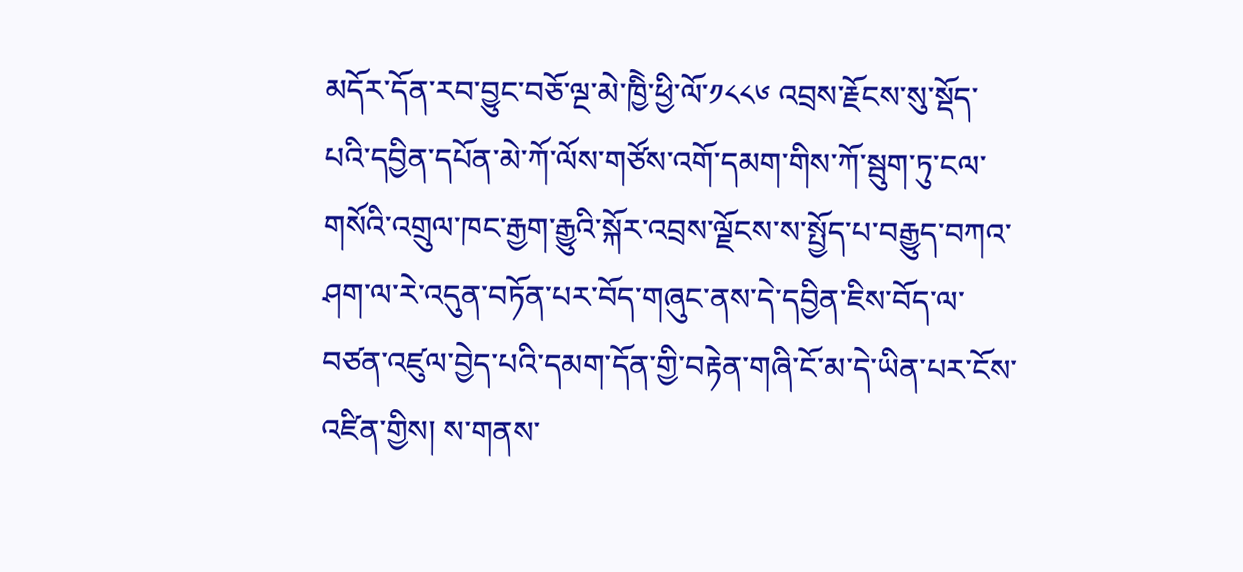མདོར་དོན་རབ་བྱུང་བཅོ་ལྔ་མེ་ཁྱིེ་ཕྱི་ལོ་༡༨༨༦ འབྲས་རྗོངས་སུ་སྡོད་པའི་དབྱིན་དཔོན་མེ་ཀོ་ལོས་གཙོས་འགོ་དམག་གིས་ཀོ་སྦུག་ཏུ་ངལ་གསོའི་འགྲུལ་ཁང་རྒྱག་རྒྱུའི་སྐོར་འབྲས་ལྗོངས་ས་སྤྱོད་པ་བརྒྱུད་བཀའ་ཤག་ལ་རེ་འདུན་བཏོན་པར་བོད་གཞུང་ནས་དེ་དབྱིན་ཇིས་བོད་ལ་བཙན་འཛུལ་བྱེད་པའི་དམག་དོན་གྱི་བརྟེན་གཞི་ངོ་མ་དེ་ཡིན་པར་ངོས་འཛིན་གྱིས། ས་གནས་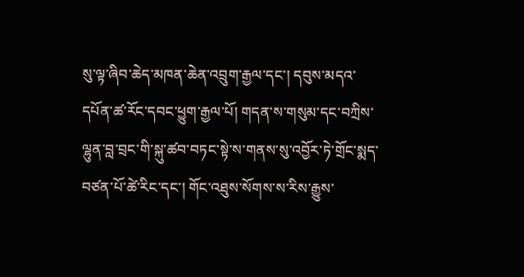སུ་ལྟ་ཞིབ་ཆེད་མཁན་ཆེན་འབྲུག་རྒྱལ་དང་། དབུས་མདའ་དཔོན་ཚ་རོང་དབང་ཕྱུག་རྒྱལ་པོ། གདན་ས་གསུམ་དང་བཀྲིས་ལྷུན་བླ་བྲང་གི་སྐུ་ཚབ་བཏང་སྟེ་ས་གནས་སུ་འབྱོར་ཏེ་གྲོང་སྨད་བཙན་པོ་ཚེ་རིང་དང་། གོང་འཐུས་སོགས་ས་རིས་རྒྱུས་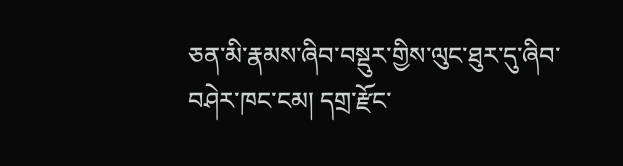ཅན་མི་རྣམས་ཞིབ་བསྡུར་གྱིས་ལུང་ཐུར་དུ་ཞིབ་བཤེར་ཁང་ངམ། དགྲ་རྫོང་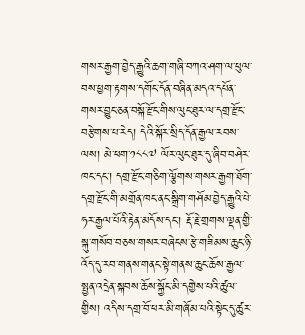གསར་རྒྱག་བྱེད་རྒྱུའི་ཆག་གཞི་བཀའ་ཤག་ལ་ཕུལ་བས་ཕྱག་རྟགས་དགོང་དོན་བཞིན་མདའ་དཔོན་གསར་བྱུང་ཅན་བསྐོ་རྫོང་གིས་ལུང་ཐུར་ལ་དགྲ་རྫོང་བརྩེགས་པ་རེད། དེའི་སྐོར་སྲིད་དོན་རྒྱལ་རབས་ལས། མེ་ཕག་༡༨༨༧ ལོར་ལུང་ཐུར་དུ་ཞིབ་བཤེར་ཁང་དང་། དགྲ་རྫོང་གཅིག་ལྕོགས་གསར་རྒྱག་ཐོག་དགྲ་རྫོང་གི་མགྲོན་ཁང་ནང་སྒྲིག་གཤོམ་བྱེད་རྒྱུའི་པེ་ཧར་རྒྱལ་པོའི་རྟེན་མདོས་དང་། རྡོ་རྗེ་གྲགས་ལྡན་གྱི་སྐུ་གསོབ་བཅས་གསར་བཞེངས་རྩེ་གཟིམས་ཆུང་ཉི་འོད་དུ་རབ་གནས་གནང་སྟེ་གནས་ཆུང་ཆོས་རྒྱལ་སྤྱན་འདྲེན་སྐབས་ཆོས་སྐྱོང་མི་དགྱེས་པའི་ཚུལ་གྱིས། འདིས་དགྲ་བོ་ཕར་མི་གཞོམ་པའི་སྟེང་དུ་ཚུར་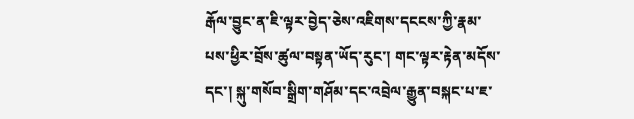རྒོལ་བྱུང་ན་ཇི་ལྟར་བྱེད་ཅེས་འཇིགས་དངངས་ཀྱི་རྣམ་པས་ཕྱིར་བྲོས་ཚུལ་བསྟན་ཡོད་རུང་། གང་ལྟར་རྟེན་མདོས་དང་། སྐུ་གསོབ་སྒྲིག་གཤོམ་དང་འབྲེལ་རྒྱུན་བསྐང་པ་ཇ་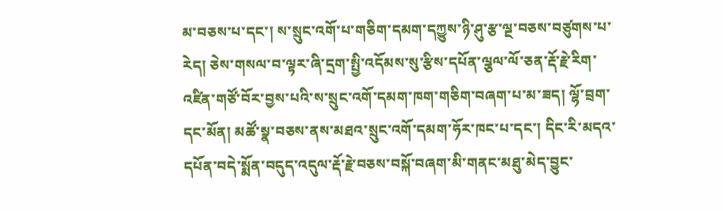མ་བཅས་པ་དང་། ས་སྲུང་འགོ་པ་གཅིག་དམག་དཀྱུས་ཉི་ཤུ་རྩ་ལྔ་བཅས་བཙུགས་པ་རེད། ཅེས་གསལ་བ་ལྟར་ཞི་དྲག་སྤྱི་འདོམས་སུ་རྩིས་དཔོན་ལྕལ་ལོ་ཅན་རྡོ་རྗེ་རིག་འཛིན་གཙོ་བོར་བྱས་པའི་ས་སྲུང་འགོ་དམག་ཁག་གཅིག་བཞག་པ་མ་ཟད། ལྷོ་བྲག་དང་མོན། མཚོ་སྣ་བཅས་ནས་མཐའ་སྲུང་འགོ་དམག་ཧོར་ཁང་པ་དང་། དིང་རི་མདའ་དཔོན་བདེ་སྨོན་བདུད་འདུལ་རྡོ་རྗེ་བཅས་བསྐོ་བཞག་མི་གནང་མཐུ་མེད་བྱུང་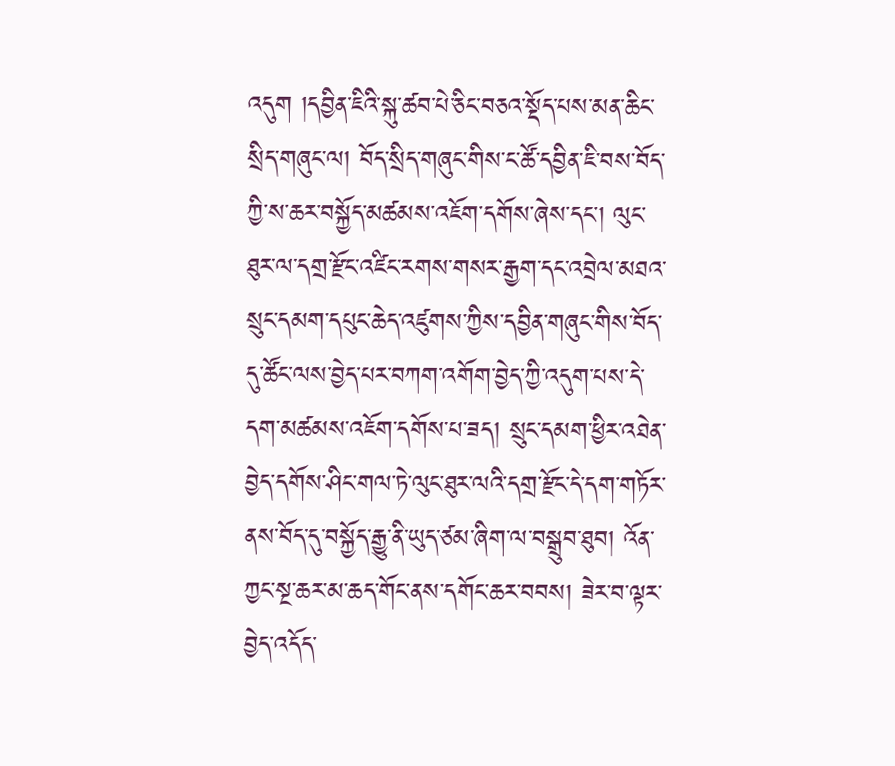འདུག །དབྱིན་ཇིའི་སྐུ་ཚབ་པེ་ཅིང་བཅའ་སྡོད་པས་མན་ཆིང་སྲིད་གཞུང་ལ། བོད་སྲིད་གཞུང་གིས་ང་ཚོ་དབྱིན་ཇི་བས་བོད་ཀྱི་ས་ཆར་བསྐྱོད་མཚམས་འཇོག་དགོས་ཞེས་དང་། ལུང་ཐུར་ལ་དགྲ་རྫོང་འཛིང་རགས་གསར་རྒྱག་དང་འབྲེལ་མཐའ་སྲུང་དམག་དཔུང་ཆེད་འཛུགས་ཀྱིས་དབྱིན་གཞུང་གིས་བོད་དུ་ཚོང་ལས་བྱེད་པར་བཀག་འགོག་བྱེད་ཀྱི་འདུག་པས་དེ་དག་མཚམས་འཇོག་དགོས་པ་ཟད། སྲུང་དམག་ཕྱིར་འཐེན་བྱེད་དགོས་ཤིང་གལ་ཏེ་ལུང་ཐུར་ལའི་དགྲ་རྫོང་དེ་དག་གཏོར་ནས་བོད་དུ་བསྐྱོད་རྒྱུ་ནི་ཡུད་ཙམ་ཞིག་ལ་བསྒྲུབ་ཐུབ། འོན་ཀྱང་སྔ་ཆར་མ་ཆད་གོང་ནས་དགོང་ཆར་བབས། ཟེར་བ་ལྟར་བྱེད་འདོད་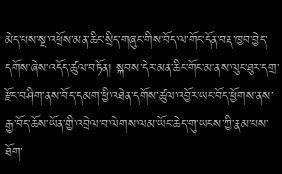མེད་པས་སྔ་འཕྲོས་མན་ཆིང་སྲིད་གཞུང་གིས་བོད་ལ་གོང་དོན་བརྡ་ཁྱབ་བྱེད་དགོས་ཞེས་འདོད་ཚུལ་བཏོན། སྐབས་དེར་མན་ཆིང་གོང་མ་ནས་ལུང་ཐུར་དགྲ་རྫོང་བཤིག་ནས་བོད་དམག་ཕྱི་འཐེན་དགོས་ཚུལ་འབྱོར་ཡང་བོད་ཕྱོགས་ནས་རྒྱ་བོད་ཆོས་ཡོན་གྱི་འབྲེལ་བ་ལེགས་ལམ་ཡོང་ཆེད་གུ་ཡངས་ཀྱི་རྣམ་པས་ཐོག་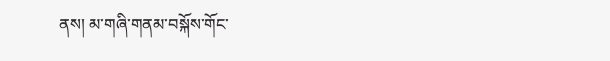ནས། མ་གཞི་གནམ་བསྐོས་གོང་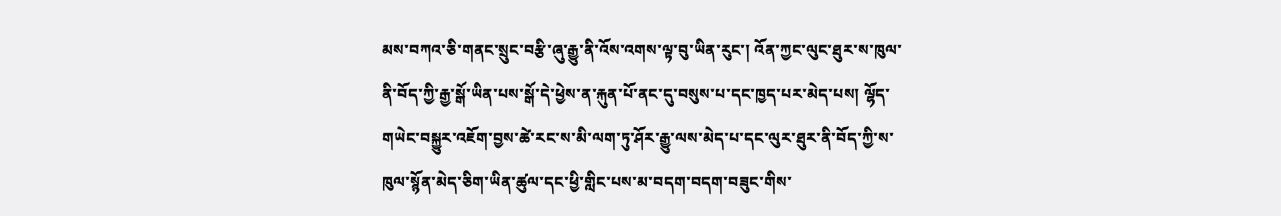མས་བཀའ་ཅི་གནང་སྲུང་བརྩི་ཞུ་རྒྱུ་ནི་འོས་འགས་ལྟ་བུ་ཡིན་རུང་། འོན་ཀྱང་ལུང་ཐུར་ས་ཁུལ་ནི་བོད་ཀྱི་རྒྱ་སྒོ་ཡིན་པས་སྒོ་དེ་ཕྱེས་ན་རྐུན་པོ་ནང་དུ་བསུས་པ་དང་ཁྱད་པར་མེད་པས། ལྷོད་གཡེང་བསྐྱུར་འཇོག་བྱས་ཚེ་རང་ས་མི་ལག་ཏུ་ཤོར་རྒྱུ་ལས་མེད་པ་དང་ལུར་ཐུར་ནི་བོད་ཀྱི་ས་ཁུལ་སྙོན་མེད་ཅིག་ཡིན་ཚུལ་དང་ཕྱི་གླིང་པས་མ་བདག་བདག་བཟུང་གིས་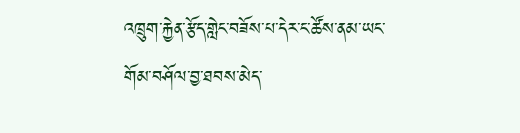འཁྲུག་རྐྱེན་རྩོད་གླེང་བཟོས་པ་དེར་ང་ཚོས་ནམ་ཡང་གོམ་བཤོལ་བྱ་ཐབས་མེད་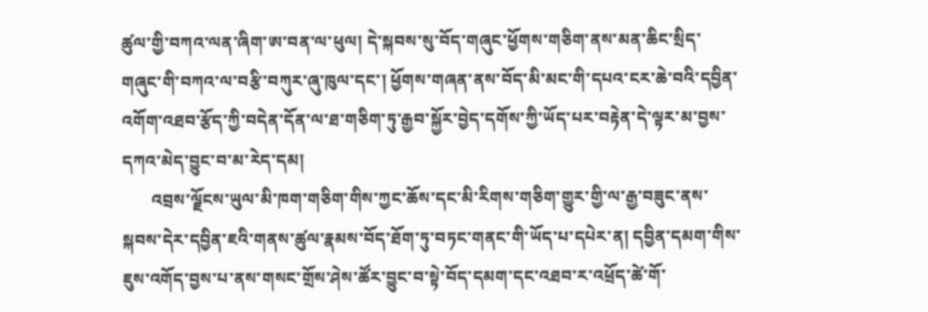ཚུལ་གྱི་བཀའ་ལན་ཞིག་ཨ་བན་ལ་ཕུལ། དེ་སྐབས་སུ་བོད་གཞུང་ཕྱོགས་གཅིག་ནས་མན་ཆིང་སྲིད་གཞུང་གི་བཀའ་ལ་བརྩི་བཀུར་ཞུ་ཁུལ་དང་། ཕྱོགས་གཞན་ནས་བོད་མི་མང་གི་དཔའ་ངར་ཆེ་བའི་དབྱིན་འགོག་འཐབ་རྩོད་ཀྱི་བདེན་དོན་ལ་ཐ་གཅིག་ཏུ་རྒྱབ་སྐྱོར་བྱེད་དགོས་ཀྱི་ཡོད་པར་བརྟེན་དེ་ལྟར་མ་བྱས་དཀའ་མེད་བྱུང་བ་མ་རེད་དམ།
       འབྲས་ལྗོངས་ཡུལ་མི་ཁག་གཅིག་གིས་ཀྱང་ཆོས་དང་མི་རིགས་གཅིག་གྱུར་གྱི་ལ་རྒྱ་བཟུང་ནས་སྐབས་དེར་དབྱིན་ཇའི་གནས་ཚུལ་རྣམས་བོད་ཐོག་ཏུ་བཏང་གནང་གི་ཡོད་པ་དཔེར་ན། དབྱིན་དམག་གིས་ཇུས་འགོད་བྱས་པ་ནས་གསང་གྲོས་ཤེས་ཚོར་བྱུང་བ་སྟེ་བོད་དམག་དང་འཐབ་ར་འཕྲོད་ཚེ་གོ་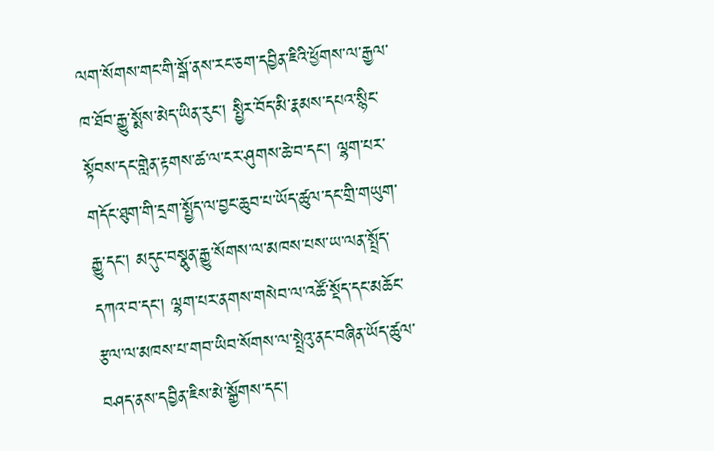ལག་སོགས་གང་གི་སྒོ་ནས་རང་ཅག་དབྱིན་ཇིའི་ཕྱོགས་ལ་རྒྱལ་ཁ་ཐོབ་རྒྱུ་སྨོས་མེད་ཡིན་རུང་། སྤྱིར་བོད་མི་རྣམས་དཔའ་སྙིང་སྟོབས་དང་གླེན་རྟགས་ཚ་ལ་ངར་ཤུགས་ཆེ་བ་དང་། ལྷག་པར་གདོང་ཐུག་གི་དྲག་སྤྱོད་ལ་བྱང་ཆུབ་པ་ཡོད་ཚུལ་དང་གྲི་གཡུག་རྒྱུ་དང་། མདུང་བསྣུན་རྒྱུ་སོགས་ལ་མཁས་པས་ཡ་ལན་སྤྲོད་དཀའ་བ་དང་། ལྷག་པར་ནགས་གསེབ་ལ་འཚོ་སྡོད་དང་མཆོང་རྩལ་ལ་མཁས་པ་གབ་ཡིབ་སོགས་ལ་སྤྲེའུ་ནང་བཞིན་ཡོད་ཚུལ་བཤད་ནས་དབྱིན་ཇིས་མེ་སྒྱོགས་དང་།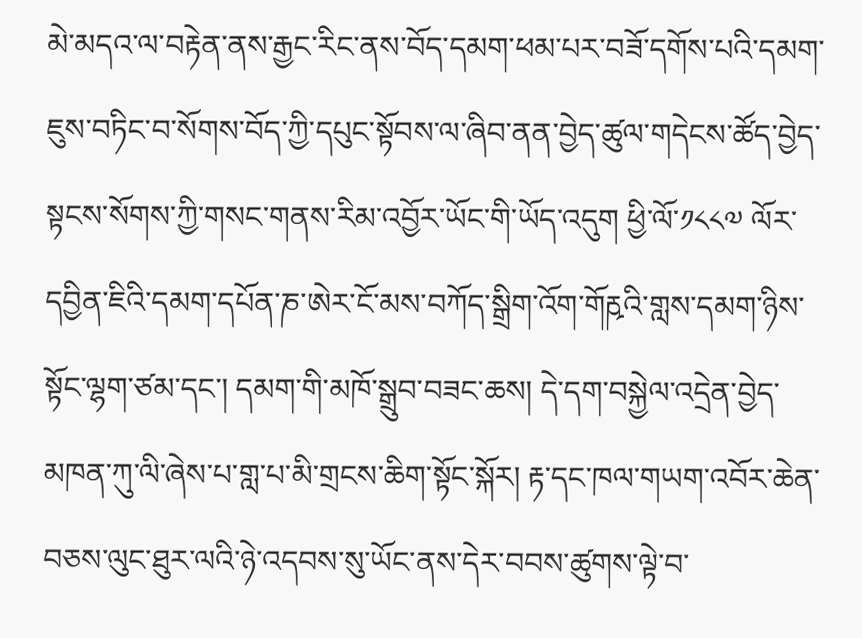མེ་མདའ་ལ་བརྟེན་ནས་རྒྱང་རིང་ནས་བོད་དམག་ཕམ་པར་བཟོ་དགོས་པའི་དམག་ཇུས་བཏིང་བ་སོགས་བོད་ཀྱི་དཔུང་སྟོབས་ལ་ཞིབ་ནན་བྱེད་ཚུལ་གདེངས་ཚོད་བྱེད་སྟངས་སོགས་ཀྱི་གསང་གནས་རིམ་འབྱོར་ཡོང་གི་ཡོད་འདུག ཕྱི་ལོ་༡༨༨༧ ལོར་དབྱིན་ཇིའི་དམག་དཔོན་ཎ་ཨེར་ངོ་མས་བཀོད་སྒྲིག་འོག་གོརྵའི་གླས་དམག་ཉིས་སྟོང་ལྷག་ཙམ་དང་། དམག་གི་མཁོ་སྒྲུབ་བཟང་ཆས། དེ་དག་བསྐྱེལ་འདྲེན་བྱེད་མཁན་ཀུ་ལི་ཞེས་པ་གླ་པ་མི་གྲངས་ཆིག་སྟོང་སྐོར། རྟ་དང་ཁལ་གཡག་འབོར་ཆེན་བཅས་ལུང་ཐུར་ལའི་ཉེ་འདབས་སུ་ཡོང་ནས་དེར་བབས་ཚུགས་ལྟེ་བ་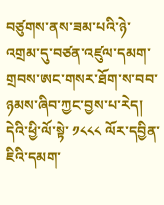བཙུགས་ནས་ཟམ་པའི་ཉེ་འགྲམ་དུ་བཙན་འཛུལ་དམག་གྲབས་ཨང་གསར་ཐོག་ས་བབ་ཉམས་ཞིབ་ཀྱང་བྱས་པ་རེད། དེའི་ཕྱི་ལོ་སྟེ་ ༡༨༨༨ ལོར་དབྱིན་ཇིའི་དམག་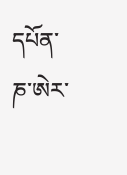དཔོན་ཎ་ཨེར་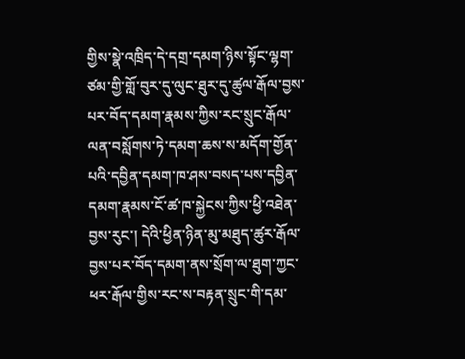གྱིས་སྣེ་འཁྲིད་དེ་དགྲ་དམག་ཉིས་སྟོང་ལྷག་ཙམ་གྱི་གློ་བུར་དུ་ལུང་ཐུར་དུ་ཚུལ་རྒོལ་བྱས་པར་བོད་དམག་རྣམས་ཀྱིས་རང་སྲུང་རྒོལ་ལན་བསློགས་ཏེ་དམག་ཆས་ས་མདོག་གྱོན་པའི་དབྱིན་དམག་ཁ་ཤས་བསད་པས་དབྱིན་དམག་རྣམས་ངོ་ཚ་ཁ་སྐྱེངས་ཀྱིས་ཕྱི་འཐེན་བྱས་རུང་། དེའི་ཕྱིན་ཉིན་མུ་མཐུད་ཚུར་རྒོལ་བྱས་པར་བོད་དམག་ནས་སྲོག་ལ་ཐུག་ཀྱང་ཕར་རྒོལ་གྱིས་རང་ས་བརྟན་སྲུང་གི་དམ་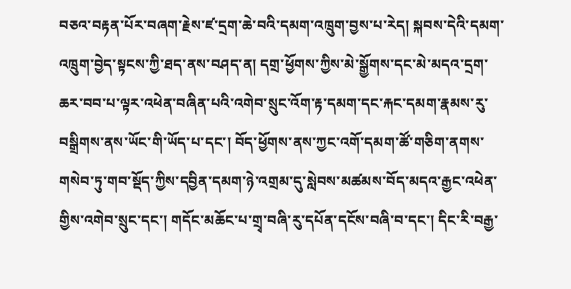བཅའ་བརྟན་པོར་བཞག་རྗེས་ཛ་དྲག་ཆེ་བའི་དམག་འཁྲུག་བྱས་པ་རེད། སྐབས་དེའི་དམག་འཁྲུག་བྱེད་སྟངས་ཀྱི་ཐད་ནས་བཤད་ན། དགྲ་ཕྱོགས་ཀྱིས་མེ་སྒྱོགས་དང་མེ་མདའ་དྲག་ཆར་བབ་པ་ལྟར་འཕེན་བཞིན་པའི་འགེབ་སྲུང་འོག་རྟ་དམག་དང་རྐང་དམག་རྣམས་རུ་བསྒྲིགས་ནས་ཡོང་གི་ཡོད་པ་དང་། བོད་ཕྱོགས་ནས་ཀྱང་འགོ་དམག་ཚོ་གཅིག་ནགས་གསེབ་ཏུ་གབ་སྡོད་ཀྱིས་དབྱིན་དམག་ཉེ་འགྲམ་དུ་སླེབས་མཚམས་བོད་མདའ་རྒྱང་འཕེན་གྱིས་འགེབ་སྲུང་དང་། གདོང་མཆོང་པ་གྲྭ་བཞི་རུ་དཔོན་དངོས་བཞི་བ་དང་། དིང་རི་བརྒྱ་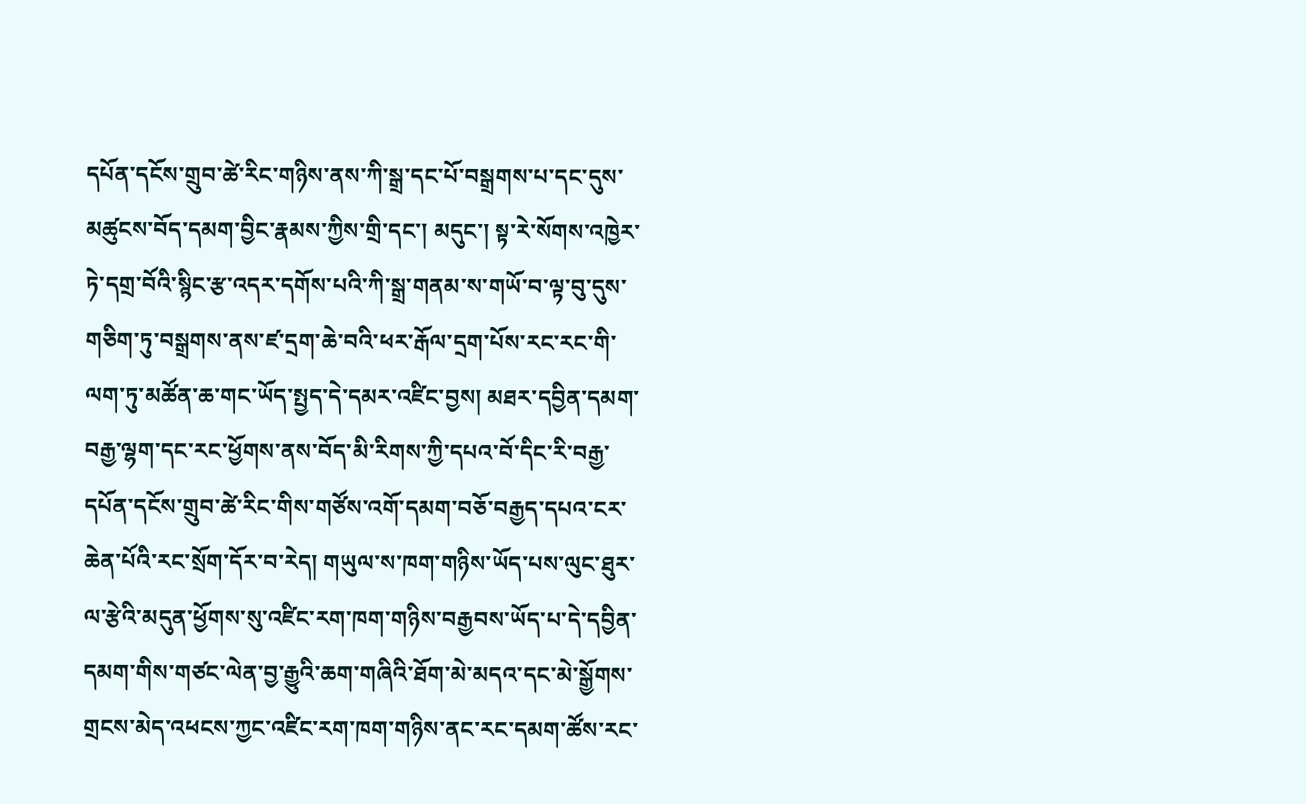དཔོན་དངོས་གྲུབ་ཚེ་རིང་གཉིས་ནས་ཀི་སྒྲ་དང་པོ་བསྒྲགས་པ་དང་དུས་མཚུངས་བོད་དམག་བྱིང་རྣམས་ཀྱིས་གྲི་དང་། མདུང་། སྟ་རེ་སོགས་འཁྱེར་ཏེ་དགྲ་བོའི་སྙིང་རྩ་འདར་དགོས་པའི་ཀི་སྒྲ་གནམ་ས་གཡོ་བ་ལྟ་བུ་དུས་གཅིག་ཏུ་བསྒྲགས་ནས་ཛ་དྲག་ཆེ་བའི་ཕར་རྒོལ་དྲག་པོས་རང་རང་གི་ལག་ཏུ་མཚོན་ཆ་གང་ཡོད་སྤྱད་དེ་དམར་འཛིང་བྱས། མཐར་དབྱིན་དམག་བརྒྱ་ལྷག་དང་རང་ཕྱོགས་ནས་བོད་མི་རིགས་ཀྱི་དཔའ་བོ་དིང་རི་བརྒྱ་དཔོན་དངོས་གྲུབ་ཚེ་རིང་གིས་གཙོས་འགོ་དམག་བཅོ་བརྒྱད་དཔའ་ངར་ཆེན་པོའི་རང་སྲོག་དོར་བ་རེད། གཡུལ་ས་ཁག་གཉིས་ཡོད་པས་ལུང་ཐུར་ལ་རྩེའི་མདུན་ཕྱོགས་སུ་འཛིང་རག་ཁག་གཉིས་བརྒྱབས་ཡོད་པ་དེ་དབྱིན་དམག་གིས་གཙང་ལེན་བྱ་རྒྱུའི་ཆག་གཞིའི་ཐོག་མེ་མདའ་དང་མེ་སྒྱོགས་གྲངས་མེད་འཕངས་ཀྱང་འཛིང་རག་ཁག་གཉིས་ནང་རང་དམག་ཚོས་རང་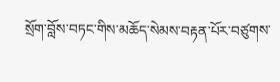སྲོག་བློས་བཏང་གིས་མཆོད་སེམས་བརྟན་པོར་བཙུགས་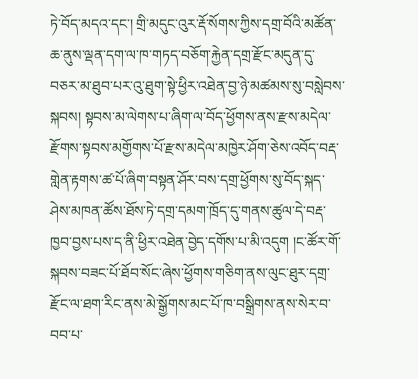ཏེ་བོད་མདའ་དང་། གྲི་མདུང་འུར་རྡོ་སོགས་ཀྱིས་དགྲ་བོའི་མཚོན་ཆ་ནུས་ལྡན་དག་ལ་ཁ་གཏད་བཅོག་རྐྱེན་དགྲ་རྫོང་མདུན་དུ་བཅར་མ་ཐུབ་པར་འུ་ཐུག་སྟེ་ཕྱིར་འཐེན་བྱ་ཉེ་མཚམས་སུ་བསླེབས་སྐབས། སྟབས་མ་ལེགས་པ་ཞིག་ལ་བོད་ཕྱོགས་ནས་རྫས་མདེལ་རྫོགས་སྟབས་མགྱོགས་པོ་རྫས་མདེལ་མཁྱེར་ཤོག་ཅེས་འབོད་བརྡ་གླེན་རྟགས་ཚ་པོ་ཞིག་བསྟན་ཤོར་བས་དགྲ་ཕྱོགས་སུ་བོད་སྐད་ཤེས་མཁན་ཚོས་ཐོས་ཏེ་དགྲ་དམག་ཁྲོད་དུ་གནས་ཚུལ་དེ་བརྡ་ཁྱབ་བྱས་པས་ད་ནི་ཕྱིར་འཐེན་བྱེད་དགོས་པ་མི་འདུག །ང་ཚོར་གོ་སྐབས་བཟང་པོ་ཐོབ་སོང་ཞེས་ཕྱོགས་གཅིག་ནས་ལུང་ཐུར་དགྲ་རྫོང་ལ་ཐག་རིང་ནས་མེ་སྒྱོགས་མང་པོ་ཁ་བསྒྲིགས་ནས་སེར་བ་བབ་པ་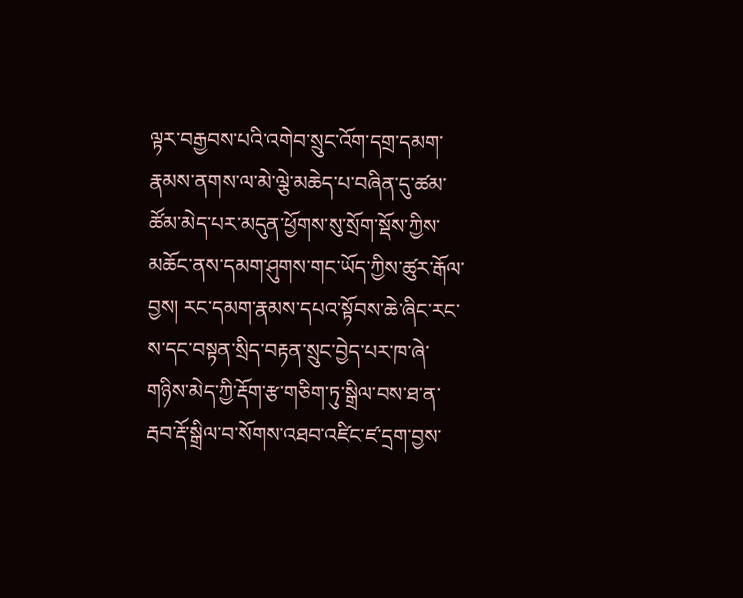ལྟར་བརྒྱབས་པའི་འགེབ་སྲུང་འོག་དགྲ་དམག་རྣམས་ནགས་ལ་མེ་ལྕེ་མཆེད་པ་བཞིན་དུ་ཚམ་ཚོམ་མེད་པར་མདུན་ཕྱོགས་སུ་སྲོག་སྡོས་ཀྱིས་མཆོང་ནས་དམག་ཤུགས་གང་ཡོད་ཀྱིས་ཚུར་རྒོལ་བྱས། རང་དམག་རྣམས་དཔའ་སྟོབས་ཆེ་ཞིང་རང་ས་དང་བསྟན་སྲིད་བརྟན་སྲུང་བྱེད་པར་ཁ་ཞེ་གཉིས་མེད་ཀྱི་རྡོག་རྩ་གཅིག་ཏུ་སྒྲིལ་བས་ཐ་ན་རྦབ་རྡོ་སྒྲིལ་བ་སོགས་འཐབ་འཛིང་ཛ་དྲག་བྱས་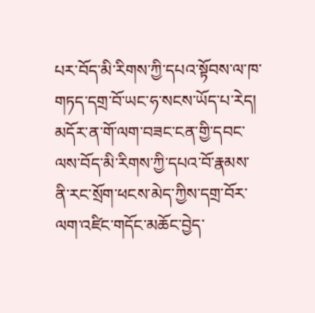པར་བོད་མི་རིགས་ཀྱི་དཔའ་སྟོབས་ལ་ཁ་གཏད་དགྲ་བོ་ཡང་ཧ་སངས་ཡོད་པ་རེད། མདོར་ན་གོ་ལག་བཟང་ངན་གྱི་དབང་ལས་བོད་མི་རིགས་ཀྱི་དཔའ་བོ་རྣམས་ནི་རང་སྲོག་ཕངས་མེད་ཀྱིས་དགྲ་བོར་ལག་འཛིང་གདོང་མཆོང་བྱེད་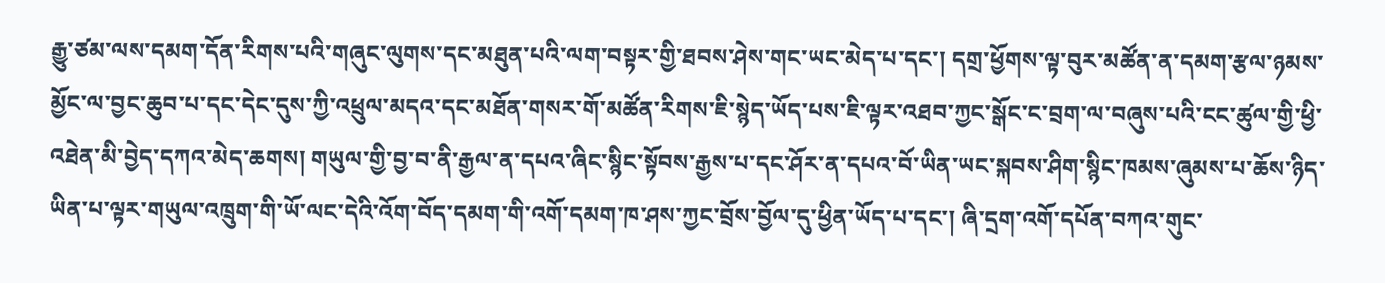རྒྱུ་ཙམ་ལས་དམག་དོན་རིགས་པའི་གཞུང་ལུགས་དང་མཐུན་པའི་ལག་བསྟར་གྱི་ཐབས་ཤེས་གང་ཡང་མེད་པ་དང་། དགྲ་ཕྱོགས་ལྟ་བུར་མཚོན་ན་དམག་རྩལ་ཉམས་མྱོང་ལ་བྱང་ཆུབ་པ་དང་དེང་དུས་ཀྱི་འཕྲུལ་མདའ་དང་མཐོན་གསར་གོ་མཚོན་རིགས་ཇི་སྙེད་ཡོད་པས་ཇི་ལྟར་འཐབ་ཀྱང་སྒོང་ང་བྲག་ལ་བཞུས་པའི་ངང་ཚུལ་གྱི་ཕྱི་འཐེན་མི་བྱེད་དཀའ་མེད་ཆགས། གཡུལ་གྱི་བྱ་བ་ནི་རྒྱལ་ན་དཔའ་ཞིང་སྙིང་སྟོབས་རྒྱས་པ་དང་ཤོར་ན་དཔའ་བོ་ཡིན་ཡང་སྐབས་ཤིག་སྙིང་ཁམས་ཞུམས་པ་ཆོས་ཉིད་ཡིན་པ་ལྟར་གཡུལ་འཁྲུག་གི་ཡོ་ལང་དེའི་འོག་བོད་དམག་གི་འགོ་དམག་ཁ་ཤས་ཀྱང་བྲོས་བྱོལ་དུ་ཕྱིན་ཡོད་པ་དང་། ཞི་དྲག་འགོ་དཔོན་བཀའ་གུང་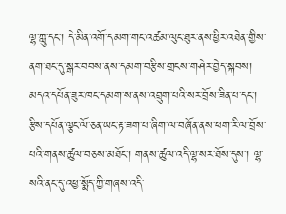ལྷ་ཀླུ་དང་། དེ་མིན་འགོ་དམག་གང་འཚམ་ལུང་ཐུར་ནས་ཕྱིར་འཐེན་གྱིས་ནག་ཐང་དུ་སྒར་བབས་ནས་དམག་བརྩིས་གྲངས་གཤེར་བྱེད་སྐབས། མདའ་དཔོན་ཟུར་ཁང་དམག་ས་ནས་འབྲུག་པའི་སར་བྲོས་ཟིན་པ་དང་། རྩིས་དཔོན་ལྕང་ལོ་ཅན་ཡང་རྟ་ཟག་པ་ཞིག་ལ་བཞོན་ནས་ཕག་རི་ལ་བྲོས་པའི་གནས་ཚུལ་བཅས་མཐོང་། གནས་ཚུལ་འདི་ལྷ་སར་ཐོས་དུས་། ལྷ་སའི་ནང་དུ་འཕྱ་སྨོད་ཀྱི་གཞས་འདི་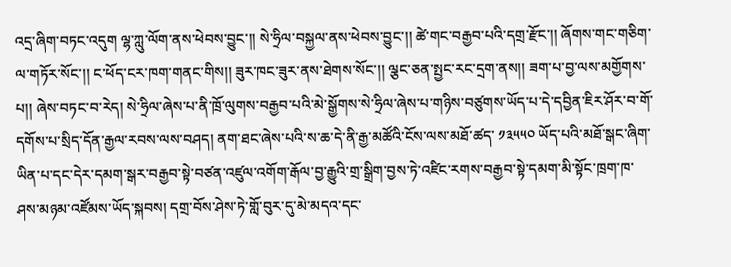འདྲ་ཞིག་བཏང་འདུག ལྷ་ཀླུ་ལོག་ནས་ཕེབས་བྱུང་།། སེ་ཧྲིལ་བསྐྱལ་ནས་ཕེབས་བྱུང་།། ཚེ་གང་བརྒྱབ་པའི་དགྲ་རྫོང་།། ཞོགས་གང་གཅིག་ལ་གཏོར་སོང་།། ང་ཕོད་ངར་ཁག་གནང་གིས།། ཟུར་ཁང་ཟུར་ནས་ཐེགས་སོང་།། ལྕང་ཅན་སྤྱང་རང་དྲག་ནས།། ཟག་པ་བྱ་ལས་མགྱོགས་པ།། ཞེས་བཏང་བ་རེད། སེ་ཧྲིལ་ཞེས་པ་ནི་ཁྲོ་ལུགས་བརྒྱབ་པའི་མེ་སྒྱོགས་སེ་ཧྲིལ་ཞེས་པ་གཉིས་བཙུགས་ཡོད་པ་དེ་དབྱིན་ཇིར་ཤོར་བ་གོ་དགོས་པ་སྲིད་དོན་རྒྱལ་རབས་ལས་བཤད། ནག་ཐང་ཞེས་པའི་ས་ཆ་དེ་ནི་རྒྱ་མཚོའི་ངོས་ལས་མཐོ་ཚད་ ༡༣༥༥༠ ཡོད་པའི་མཐོ་སྒང་ཞིག་ཡིན་པ་དང་དེར་དམག་སྒར་བརྒྱབ་སྟེ་བཙན་འཛུལ་འགོག་རྒོལ་བྱ་རྒྱུའི་གྲ་སྒྲིག་བྱས་ཏེ་འཛིང་རགས་བརྒྱབ་སྟེ་དམག་མི་སྟོང་ཁྲག་ཁ་ཤས་མཉམ་འཛོམས་ཡོད་སྐབས། དགྲ་བོས་ཤེས་ཏེ་གློ་བུར་དུ་མེ་མདའ་དང་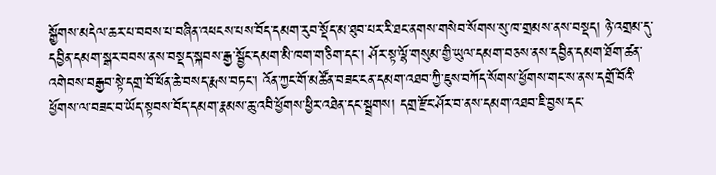སྒྱོགས་མདེལ་ཆར་པ་བབས་པ་བཞིན་འཕངས་པས་བོད་དམག་རུབ་སྡོད་མ་ཐུབ་པར་རི་ཐང་ནགས་གསེབ་སོགས་སུ་ཁ་གྲམས་ནས་བསྡད། ཉེ་འགྲམ་དུ་དབྱིན་དམག་སྒར་བབས་ནས་བསྡད་སྐབས་རྒྱ་སྦྱོང་དམག་མི་ཁག་གཅིག་དང་། ཤོར་སྟ་ལྷོ་གསུམ་གྱི་ཡུལ་དམག་བཅས་ནས་དབྱིན་དམག་ཐོག་ཚན་འགེབས་བརྒྱབ་སྟེ་དགྲ་བོ་ཕོན་ཆེ་བསད་རྨས་བཏང་། འོན་ཀྱང་གོ་མཚོན་བཟང་ངན་དམག་འཐབ་ཀྱི་ཇུས་བཀོད་སོགས་ཕྱོགས་གང་ས་ནས་དགྲོ་བོའི་ཕྱོགས་ལ་བཟང་བ་ཡོད་སྟབས་བོད་དམག་རྣམས་ཆུ་འབི་ཕྱོགས་ཕྱིར་འཐེན་དང་སྦྲགས། དགྲ་རྫོང་ཤོར་བ་ནས་དམག་འཐབ་ཇི་བྱས་དང་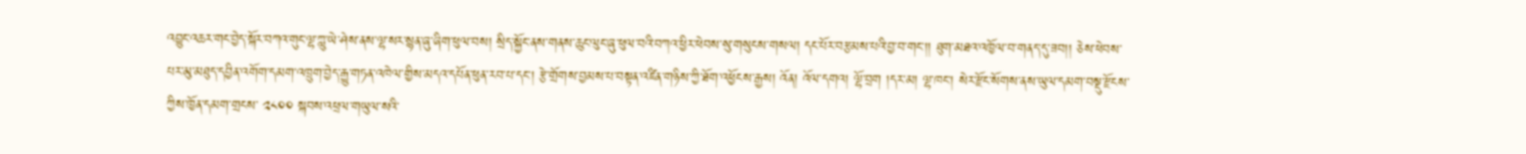འབྱུང་འཆར་གང་བྱེད་སྐོར་བཀའ་གུང་ལྷ་ཀླུ་ཡེ་ཤེས་ནས་ལྷ་སར་སྙན་ཞུ་ཞིག་ཕུལ་བས། སྲིད་སྐྱོང་ནས་གནས་ཆུང་ལུང་ཞུ་ཕུལ་བའི་བཀའ་ཕྱིར་ཕེབས་སུ་གསུངས་གསལ། དང་པོར་བརྩམས་པའི་བྱ་བ་གང་།། ཐུག་མཐའ་འཁྱོལ་བ་གནད་དུ་ཟབ།། ཅེས་ཕེབས་པར་མུ་མཐུད་དབྱིན་འགོག་དམག་འཁྲུག་བྱེད་རྒྱུ་གཏན་འཁེལ་གྱིས་མདའ་དཔོན་ཕུན་རབ་པ་དང་། རྩེ་གྲོགས་བྱམས་པ་བསྟན་འཛིན་གཉིས་ཀྱི་ཐོག་འཕྱོངས་རྒྱས། འོན། འོལ་དགའ། ལྷོ་བྲག །དར་མ། ལྷ་ཁང་། སེར་རྫོང་སོགས་ནས་ཡུལ་དམག་བསྡུ་རྫོངས་ཀྱིས་ཁྱོན་དམག་གྲངས་ ༢༨༠༠ སྐབས་འཕྲལ་གཡུལ་སའི་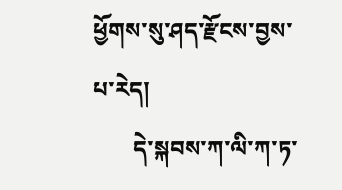ཕྱོགས་སུ་ཤད་རྫོངས་བྱས་པ་རེད།
       དེ་སྐབས་ཀ་ལི་ཀ་ཏ་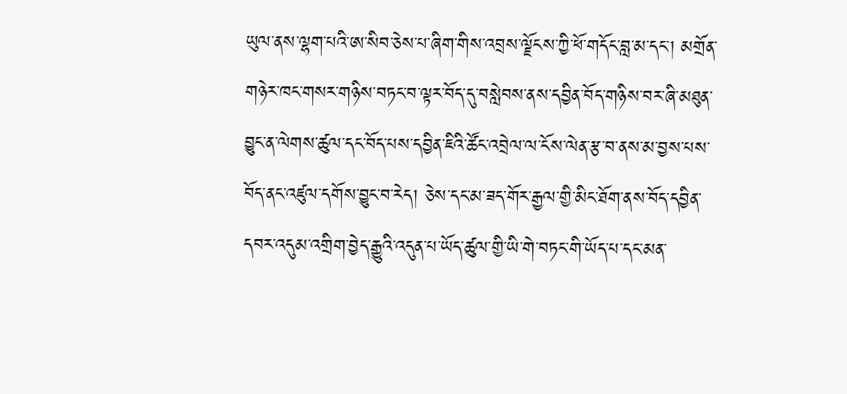ཡུལ་ནས་ལྷག་པའི་ཨ་སིབ་ཅེས་པ་ཞིག་གིས་འབྲས་ལྗོངས་ཀྱི་ཕོ་གདོང་བླ་མ་དང་། མགྲོན་གཉེར་ཁང་གསར་གཉིས་བཏང་བ་ལྟར་བོད་དུ་བསླེབས་ནས་དབྱིན་བོད་གཉིས་བར་ཞི་མཐུན་བྱུང་ན་ལེགས་ཚུལ་དང་བོད་པས་དབྱིན་ཇིའི་ཚོང་འབྲེལ་ལ་ངོས་ལེན་རྩ་བ་ནས་མ་བྱས་པས་བོད་ནང་འཛུལ་དགོས་བྱུང་བ་རེད། ཅེས་དང་མ་ཟད་གོར་རྒྱལ་གྱི་མིང་ཐོག་ནས་བོད་དབྱིན་དབར་འདུམ་འགྲིག་བྱེད་རྒྱུའི་འདུན་པ་ཡོད་ཚུལ་གྱི་ཡི་གེ་བཏང་གི་ཡོད་པ་དང་མན་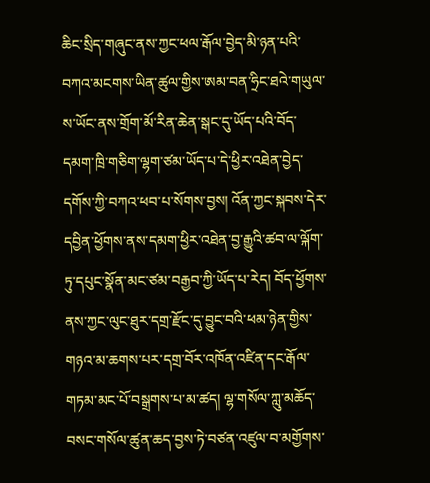ཆིང་སྲིད་གཞུང་ནས་ཀྱང་ཕལ་རྒོལ་བྱེད་མི་ཉན་པའི་བཀའ་མངགས་ཡིན་ཚུལ་གྱིས་ཨམ་བན་ཧྲིང་ཐའེ་གཡུལ་ས་ཡོང་ནས་གྲོག་མོ་རིན་ཆེན་སྒང་དུ་ཡོད་པའི་བོད་དམག་ཁྲི་གཅིག་ལྷག་ཙམ་ཡོད་པ་དེ་ཕྱིར་འཐེན་བྱེད་དགོས་ཀྱི་བཀའ་ཕབ་པ་སོགས་བྱས། འོན་ཀྱང་སྐབས་དེར་དབྱིན་ཕྱོགས་ནས་དམག་ཕྱིར་འཐེན་བྱ་རྒྱུའི་ཚབ་ལ་ལྐོག་ཏུ་དཔུང་སྣོན་མང་ཙམ་བརྒྱབ་ཀྱི་ཡོད་པ་རེད། བོད་ཕྱོགས་ནས་ཀྱང་ལུང་ཐུར་དགྲ་རྫོང་དུ་བྱུང་བའི་ཕམ་ཉེན་གྱིས་གཉའ་མ་ཆགས་པར་དགྲ་བོར་འཁོན་འཛིན་དང་རྒོལ་གཏམ་མང་པོ་བསྒྲགས་པ་མ་ཚད། ལྷ་གསོལ་ཀླུ་མཆོད་བསང་གསོལ་ཚུན་ཆད་བྱས་ཏེ་བཙན་འཛུལ་བ་མགྱོགས་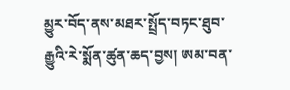མྱུར་བོད་ནས་མཐར་སྤྲོད་བཏང་ཐུབ་རྒྱུའི་རེ་སྨོན་ཚུན་ཆད་བྱས། ཨམ་བན་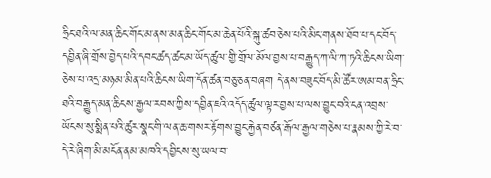ཧྲིང་ཐའི་ལ་མན་ཆིང་གོང་མ་ནས་མན་ཆིང་གོང་མ་ཆེན་པོའི་སྐུ་ཚབ་ཅེས་པའི་མིང་གནས་ཐོབ་པ་དང་བོད་དབྱིན་ཞི་གྲོས་བྱེད་པའི་དབང་ཚད་ཚང་མ་ཡོད་ཚུལ་གྱི་གྲོལ་མོལ་བྱས་པ་བརྒྱུད་ཀ་ལི་ཀ་ཏའི་ཆིངས་ཡིག་ཅེས་པ་འདྲ་མཉམ་མིན་པའི་ཆིངས་ཡིག་དོན་ཚན་བཅུ་ཅན་བཞག དེ་ནས་བཟུང་བོད་མི་ཚོར་ཨམ་བན་ཧྲིང་ཐའི་བརྒྱུད་མན་ཆིངས་རྒྱལ་རབས་ཀྱིས་དབྱིན་ཇའི་འདོད་ཚུལ་ལྟར་བྱས་པ་ལས་བྱུང་བའི་ངན་འབྲས་ཡོངས་སུ་སྨིན་པའི་ཚུར་སྣང་གི་ལན་ཆ་གསར་རྟོགས་བྱུང་རྐྱེན་བཙན་རྒོལ་རྒྱལ་གཅེས་པ་རྣམས་ཀྱི་རེ་བ་དེ་རེ་ཞིག་མི་མངོན་ནམ་མཁའི་དབྱིངས་སུ་ཡལ་བ་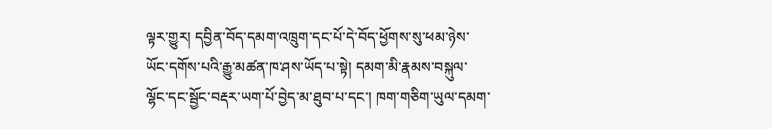ལྟར་གྱུར། དབྱིན་བོད་དམག་འཁྲུག་དང་པོ་དེ་བོད་ཕྱོགས་སུ་ཕམ་ཉེས་ཡོང་དགོས་པའི་རྒྱུ་མཚན་ཁ་ཤས་ཡོད་པ་སྟེ། དམག་མི་རྣམས་བསྐུལ་ལྷོང་དང་སྦྱོང་བརྡར་ཡག་པོ་བྱེད་མ་ཐུབ་པ་དང་། ཁག་གཅིག་ཡུལ་དམག་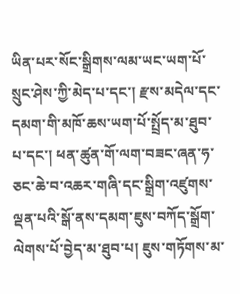ཡིན་པར་སོང་སྒྲིགས་ལམ་ཡང་ཡག་པོ་སྲུང་ཤེས་ཀྱི་མེད་པ་དང་། རྫས་མདེལ་དང་དམག་གི་མཁོ་ཆས་ཡག་པོ་སྤྲོད་མ་ཐུབ་པ་དང་། ཕན་ཚུན་གོ་ལག་བཟང་ཞན་ཧ་ཅང་ཆེ་བ་འཆར་གཞི་དང་སྒྲིག་འཛུགས་ལྡན་པའི་སྒོ་ནས་དམག་ཇུས་བཀོད་སྒྲོག་ལེགས་པོ་བྱེད་མ་ཐུབ་པ། ཇུས་གཏོགས་མ་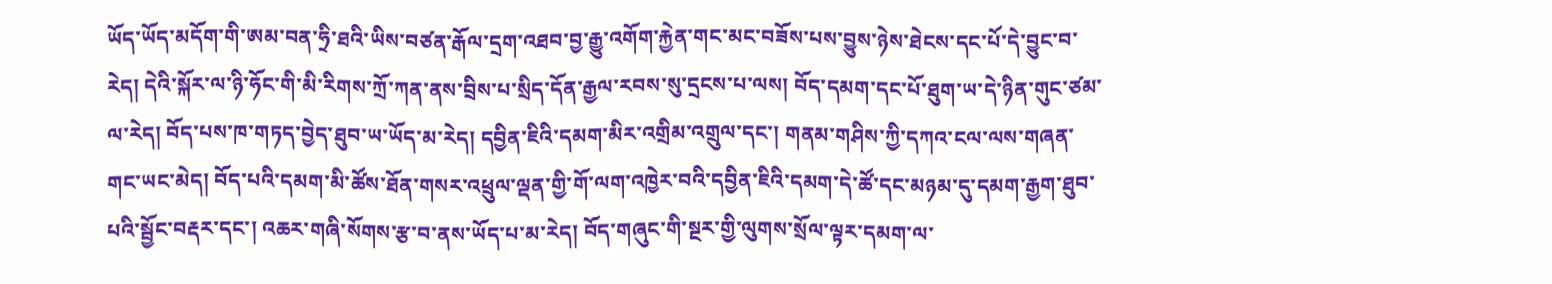ཡོད་ཡོད་མདོག་གི་ཨམ་བན་ཧྲི་ཐའི་ཡིས་བཙན་རྒོལ་དྲག་འཐབ་བྱ་རྒྱུ་འགོག་རྐྱེན་གང་མང་བཟོས་པས་བྱུས་ཉེས་ཐེངས་དང་པོ་དེ་བྱུང་བ་རེད། དེའི་སྐོར་ལ་ཉི་ཧོང་གི་མི་རིགས་ཀྲོ་ཀན་ནས་བྲིས་པ་སྲིད་དོན་རྒྱལ་རབས་སུ་དྲངས་པ་ལས། བོད་དམག་དང་པོ་ཐུག་ཡ་དེ་ཉིན་གུང་ཙམ་ལ་རེད། བོད་པས་ཁ་གཏད་བྱེད་ཐུབ་ཡ་ཡོད་མ་རེད། དབྱིན་ཇིའི་དམག་མིར་འགྲིམ་འགྲུལ་དང་། གནམ་གཤིས་ཀྱི་དཀའ་ངལ་ལས་གཞན་གང་ཡང་མེད། བོད་པའི་དམག་མི་ཚོས་ཐོན་གསར་འཕྲུལ་ལྡན་གྱི་གོ་ལག་འཁྱེར་བའི་དབྱིན་ཇིའི་དམག་དེ་ཚོ་དང་མཉམ་དུ་དམག་རྒྱག་ཐུབ་པའི་སྦྱོང་བརྡར་དང་། འཆར་གཞི་སོགས་རྩ་བ་ནས་ཡོད་པ་མ་རེད། བོད་གཞུང་གི་སྔར་གྱི་ལུགས་སྲོལ་ལྟར་དམག་ལ་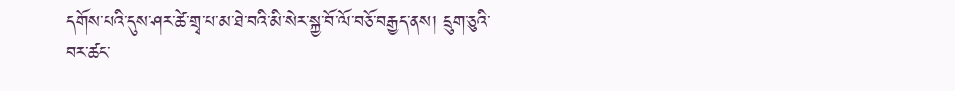དགོས་པའི་དུས་ཤར་ཚེ་གྲྭ་པ་མ་ཐེ་བའི་མི་སེར་སྐྱ་བོ་ལོ་བཅོ་བརྒྱད་ནས། དྲུག་ཅུའི་བར་ཚང་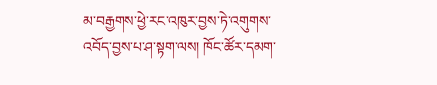མ་བརྒྱགས་ཕྱེ་རང་འཁུར་བྱས་ཏེ་འགུགས་འབོད་བྱས་པ་ཤ་སྟག་ལས། ཁོང་ཚོར་དམག་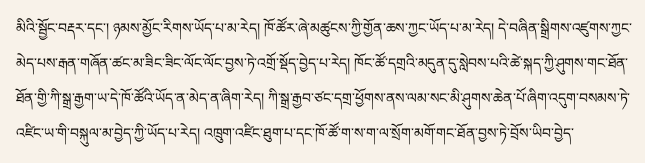མིའི་སྦྱོང་བརྡར་དང་། ཉམས་མྱོང་རིགས་ཡོད་པ་མ་རེད། ཁོ་ཚོར་ཞེ་མཚུངས་ཀྱི་གྱོན་ཆས་ཀྱང་ཡོད་པ་མ་རེད། དེ་བཞིན་སྒྲིགས་འཛུགས་ཀྱང་མེད་པས་རྒན་གཞོན་ཚང་མ་ཟིང་ཟིང་ལོང་ལོང་བྱས་ཏེ་འགྲོ་སྡོད་བྱེད་པ་རེད། ཁོང་ཚོ་དགྲའི་མདུན་དུ་སླེབས་པའི་ཚེ་སྐད་ཀྱི་ཤུགས་གང་ཐོན་ཐོན་གྱི་ཀི་སྒྲ་རྒྱག་ཡ་དེ་ཁོ་ཚོའི་ཡོད་ན་མེད་ན་ཞིག་རེད། ཀི་སྒྲ་རྒྱབ་ཙང་དགྲ་ཕྱོགས་ནས་ལམ་སང་མི་ཤུགས་ཆེན་པོ་ཞིག་འདུག་བསམས་ཏེ་འཛིང་ཡ་གི་བསྐུལ་མ་བྱེད་ཀྱི་ཡོད་པ་རེད། འཁྲུག་འཛིང་ཐུག་པ་དང་ཁོ་ཚོ་ག་ས་ག་ལ་སྲོག་མགོ་གང་ཐོན་བྱས་ཏེ་བྲོས་ཡིབ་བྱེད་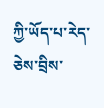ཀྱི་ཡོད་པ་རེད་ཅེས་བྲིས་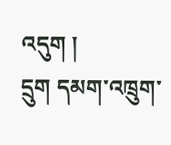འདུག །
དྲུག དམག་འཁྲུག་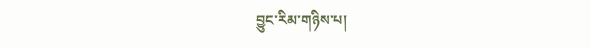བྱུང་རིམ་གཉིས་པ།